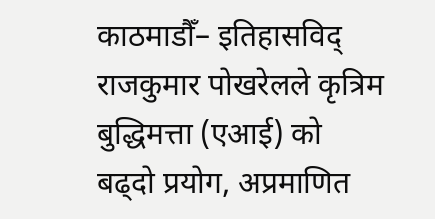काठमाडौँ– इतिहासविद् राजकुमार पोखरेलले कृत्रिम बुद्धिमत्ता (एआई) को बढ्दो प्रयोग, अप्रमाणित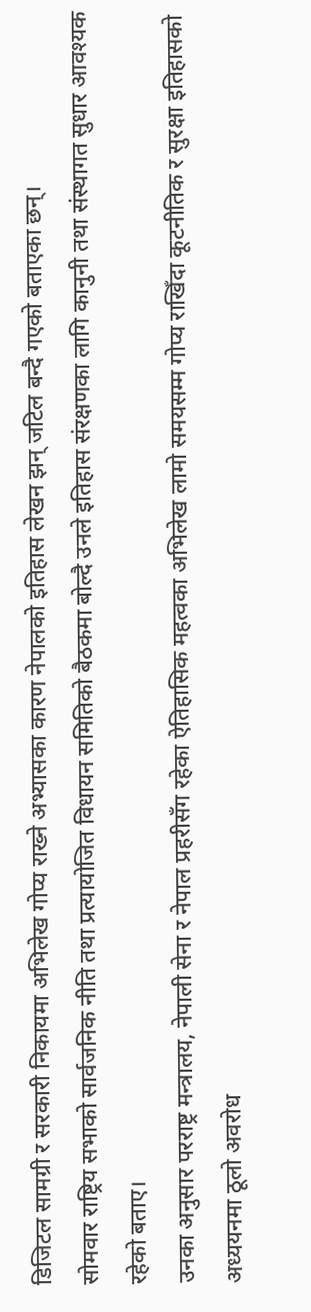डिजिटल सामग्री र सरकारी निकायमा अभिलेख गोप्य राख्ने अभ्यासका कारण नेपालको इतिहास लेखन झन् जटिल बन्दै गएको बताएका छन्।
सोमवार राष्ट्रिय सभाको सार्वजनिक नीति तथा प्रत्यायोजित विधायन समितिको बैठकमा बोल्दै उनले इतिहास संरक्षणका लागि कानुनी तथा संस्थागत सुधार आवश्यक रहेको बताए।
उनका अनुसार परराष्ट्र मन्त्रालय, नेपाली सेना र नेपाल प्रहरीसँग रहेका ऐतिहासिक महत्वका अभिलेख लामो समयसम्म गोप्य राखिँदा कूटनीतिक र सुरक्षा इतिहासको अध्ययनमा ठूलो अवरोध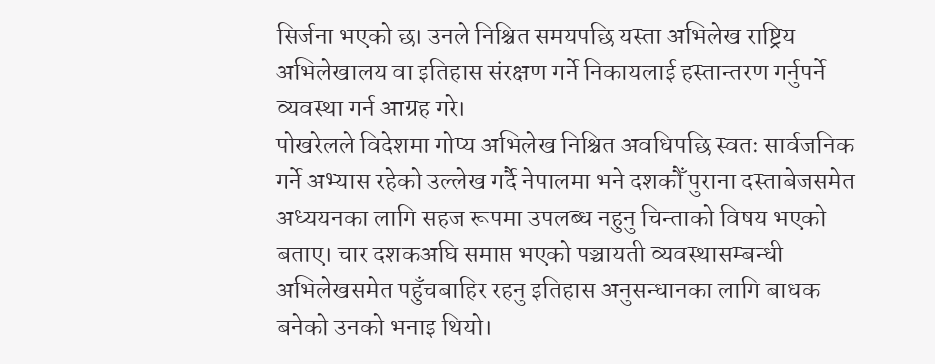सिर्जना भएको छ। उनले निश्चित समयपछि यस्ता अभिलेख राष्ट्रिय अभिलेखालय वा इतिहास संरक्षण गर्ने निकायलाई हस्तान्तरण गर्नुपर्ने व्यवस्था गर्न आग्रह गरे।
पोखरेलले विदेशमा गोप्य अभिलेख निश्चित अवधिपछि स्वतः सार्वजनिक गर्ने अभ्यास रहेको उल्लेख गर्दै नेपालमा भने दशकौँ पुराना दस्ताबेजसमेत अध्ययनका लागि सहज रूपमा उपलब्ध नहुनु चिन्ताको विषय भएको बताए। चार दशकअघि समाप्त भएको पञ्चायती व्यवस्थासम्बन्धी अभिलेखसमेत पहुँचबाहिर रहनु इतिहास अनुसन्धानका लागि बाधक बनेको उनको भनाइ थियो।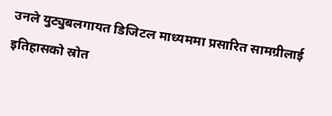उनले युट्युबलगायत डिजिटल माध्यममा प्रसारित सामग्रीलाई इतिहासको स्रोत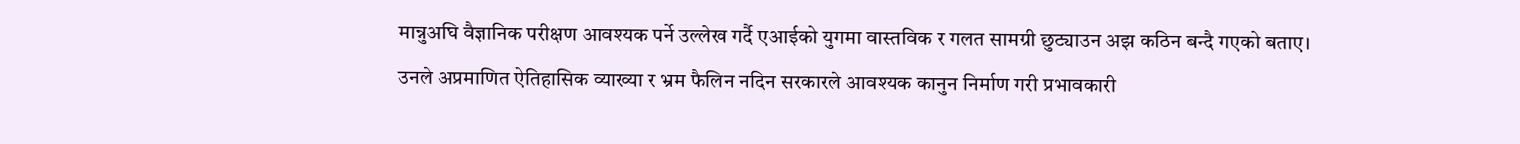मान्नुअघि वैज्ञानिक परीक्षण आवश्यक पर्ने उल्लेख गर्दै एआईको युगमा वास्तविक र गलत सामग्री छुट्याउन अझ कठिन बन्दै गएको बताए।
उनले अप्रमाणित ऐतिहासिक व्याख्या र भ्रम फैलिन नदिन सरकारले आवश्यक कानुन निर्माण गरी प्रभावकारी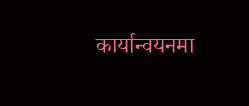कार्यान्वयनमा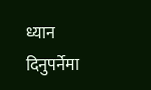ध्यान दिनुपर्नेमा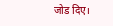जोड दिए।